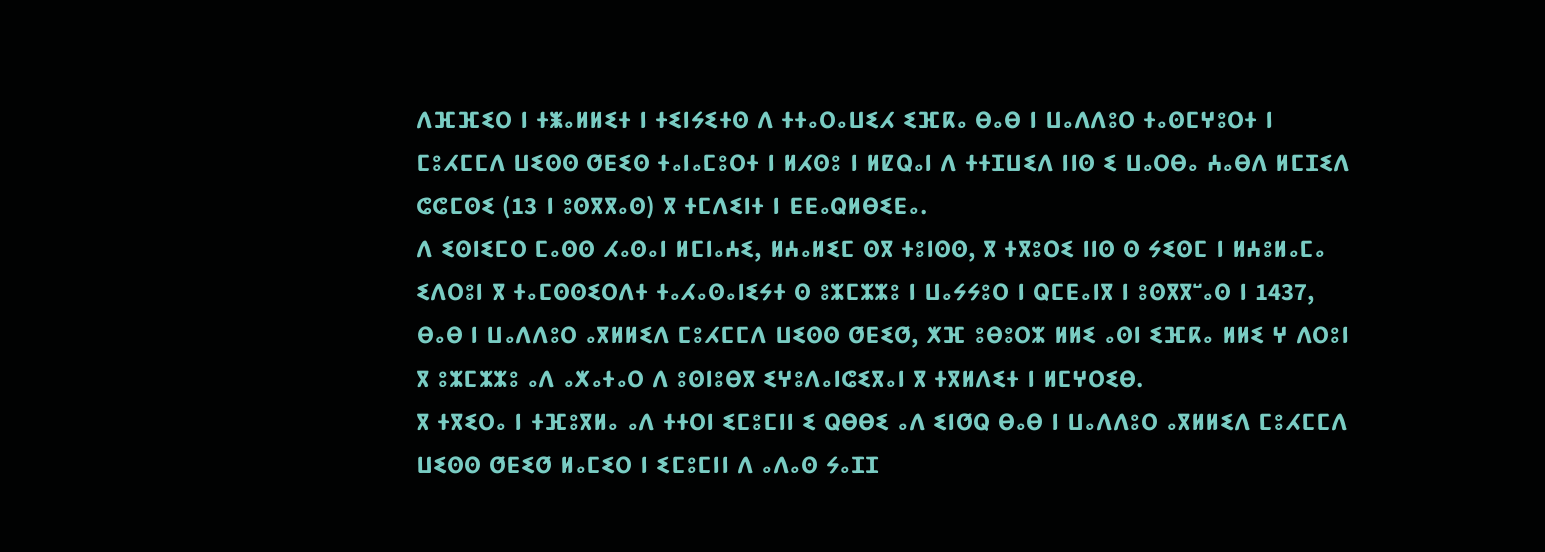ⴷⴼⴼⵉⵔ ⵏ ⵜⵥⴰⵍⵍⵉⵜ ⵏ ⵜⵉⵏⵢⵉⵜⵙ ⴷ ⵜⵜⴰⵔⴰⵡⵉⵃ ⵉⴼⴽⴰ ⴱⴰⴱ ⵏ ⵡⴰⴷⴷⵓⵔ ⵜⴰⵙⵎⵖⵓⵔⵜ ⵏ ⵎⵓⵃⵎⵎⴷ ⵡⵉⵙⵙ ⵚⴹⵉⵙ ⵜⴰⵏⴰⵎⵓⵔⵜ ⵏ ⵍⵃⵙⵓ ⵏ ⵍⵇⵕⴰⵏ ⴷ ⵜⵜⵊⵡⵉⴷ ⵏⵏⵙ ⵉ ⵡⴰⵔⴱⴰ ⵄⴰⴱⴷ ⵍⵎⵊⵉⴷ ⵛⵛⵎⵙⵉ (13 ⵏ ⵓⵙⴳⴳⴰⵙ) ⴳ ⵜⵎⴷⵉⵏⵜ ⵏ ⴹⴹⴰⵕⵍⴱⵉⴹⴰ.
ⴷ ⵉⵙⵏⵉⵎⵔ ⵎⴰⵙⵙ ⵃⴰⵙⴰⵏ ⵍⵎⵏⴰⵄⵉ, ⵍⵄⴰⵍⵉⵎ ⵙⴳ ⵜⵓⵏⵙⵙ, ⴳ ⵜⴳⵓⵔⵉ ⵏⵏⵙ ⵙ ⵢⵉⵙⵎ ⵏ ⵍⵄⵓⵍⴰⵎⴰ ⵉⴷⵔⵓⵏ ⴳ ⵜⴰⵎⵙⵙⵉⵔⴷⵜ ⵜⴰⵃⴰⵙⴰⵏⵉⵢⵜ ⵙ ⵓⵣⵎⵣⵣⵓ ⵏ ⵡⴰⵢⵢⵓⵔ ⵏ ⵕⵎⴹⴰⵏⴳ ⵏ ⵓⵙⴳⴳⵯⴰⵙ ⵏ 1437, ⴱⴰⴱ ⵏ ⵡⴰⴷⴷⵓⵔ ⴰⴳⵍⵍⵉⴷ ⵎⵓⵃⵎⵎⴷ ⵡⵉⵙⵙ ⵚⴹⵉⵚ, ⵅⴼ ⵓⴱⵓⵔⵣ ⵍⵍⵉ ⴰⵙⵏ ⵉⴼⴽⴰ ⵍⵍⵉ ⵖ ⴷⵔⵓⵏ ⴳ ⵓⵣⵎⵣⵣⵓ ⴰⴷ ⴰⵅⴰⵜⴰⵔ ⴷ ⵓⵙⵏⵓⴱⴳ ⵉⵖⵓⴷⴰⵏⵛⵉⴳⴰⵏ ⴳ ⵜⴳⵍⴷⵉⵜ ⵏ ⵍⵎⵖⵔⵉⴱ.
ⴳ ⵜⴳⵉⵔⴰ ⵏ ⵜⴼⵓⴳⵍⴰ ⴰⴷ ⵜⵜⵔⵏ ⵉⵎⵓⵎⵏⵏ ⵉ ⵕⴱⴱⵉ ⴰⴷ ⵉⵏⵚⵕ ⴱⴰⴱ ⵏ ⵡⴰⴷⴷⵓⵔ ⴰⴳⵍⵍⵉⴷ ⵎⵓⵃⵎⵎⴷ ⵡⵉⵙⵙ ⵚⴹⵉⵚ ⵍⴰⵎⵉⵔ ⵏ ⵉⵎⵓⵎⵏⵏ ⴷ ⴰⴷⴰⵙ ⵢⴰⵊⵊ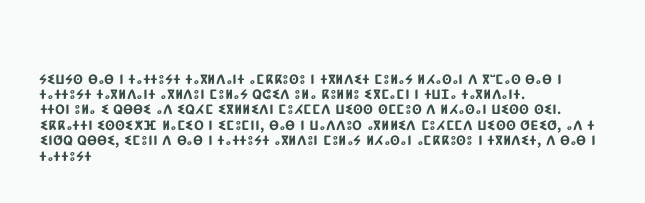ⵢⵉⵡⵢⵙ ⴱⴰⴱ ⵏ ⵜⴰⵜⵜⵓⵢⵜ ⵜⴰⴳⵍⴷⴰⵏⵜ ⴰⵎⴽⴽⵓⵙⵓ ⵏ ⵜⴳⵍⴷⵉⵜ ⵎⵓⵍⴰⵢ ⵍⵃⴰⵙⴰⵏ ⴷ ⴳⵯⵎⴰⵙ ⴱⴰⴱ ⵏ ⵜⴰⵜⵜⵓⵢⵜ ⵜⴰⴳⵍⴷⴰⵏⵜ ⴰⴳⵍⴷⵓⵏ ⵎⵓⵍⴰⵢ ⵕⵛⵉⴷ ⵓⵍⴰ ⴽⵓⵍⵍⵓ ⵉⴳⵎⴰⵎⵏ ⵏ ⵜⵡⵊⴰ ⵜⴰⴳⵍⴷⴰⵏⵜ.
ⵜⵜⵔⵏ ⵓⵍⴰ ⵉ ⵕⴱⴱⵉ ⴰⴷ ⵉⵕⵃⵎ ⵉⴳⵍⵍⵉⴷⵏ ⵎⵓⵃⵎⵎⴷ ⵡⵉⵙⵙ ⵙⵎⵎⵓⵙ ⴷ ⵍⵃⴰⵙⴰⵏ ⵡⵉⵙⵙ ⵙⵉⵏ.
ⵉⴽⴽⴰⵜⵜⵏ ⵉⵙⵙⵉⵅⴼ ⵍⴰⵎⵉⵔ ⵏ ⵉⵎⵓⵎⵏⵏ, ⴱⴰⴱ ⵏ ⵡⴰⴷⴷⵓⵔ ⴰⴳⵍⵍⵉⴷ ⵎⵓⵃⵎⵎⴷ ⵡⵉⵙⵙ ⵚⴹⵉⵚ, ⴰⴷ ⵜ ⵉⵏⵚⵕ ⵕⴱⴱⵉ, ⵉⵎⵓⵏⵏ ⴷ ⴱⴰⴱ ⵏ ⵜⴰⵜⵜⵓⵢⵜ ⴰⴳⵍⴷⵓⵏ ⵎⵓⵍⴰⵢ ⵍⵃⴰⵙⴰⵏ ⴰⵎⴽⴽⵓⵙⵓ ⵏ ⵜⴳⵍⴷⵉⵜ, ⴷ ⴱⴰⴱ ⵏ ⵜⴰⵜⵜⵓⵢⵜ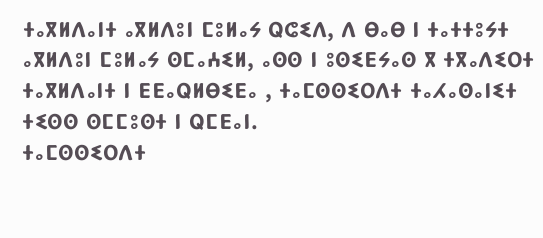ⵜⴰⴳⵍⴷⴰⵏⵜ ⴰⴳⵍⴷⵓⵏ ⵎⵓⵍⴰⵢ ⵕⵛⵉⴷ, ⴷ ⴱⴰⴱ ⵏ ⵜⴰⵜⵜⵓⵢⵜ ⴰⴳⵍⴷⵓⵏ ⵎⵓⵍⴰⵢ ⵙⵎⴰⵄⵉⵍ, ⴰⵙⵙ ⵏ ⵓⵙⵉⴹⵢⴰⵙ ⴳ ⵜⴳⴰⴷⵉⵔⵜ ⵜⴰⴳⵍⴷⴰⵏⵜ ⵏ ⴹⴹⴰⵕⵍⴱⵉⴹⴰ , ⵜⴰⵎⵙⵙⵉⵔⴷⵜ ⵜⴰⵃⴰⵙⴰⵏⵉⵜ ⵜⵉⵙⵙ ⵙⵎⵎⵓⵙⵜ ⵏ ⵕⵎⴹⴰⵏ.
ⵜⴰⵎⵙⵙⵉⵔⴷⵜ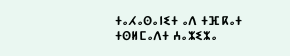ⵜⴰⵃⴰⵙⴰⵏⵉⵜ ⴰⴷ ⵜⴼⴽⴰⵜ ⵜⵙⵍⵎⴰⴷⵜ ⵄⴰⵣⵉⵣⴰ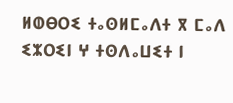ⵍⵀⴱⵔⵉ ⵜⴰⵙⵍⵎⴰⴷⵜ ⴳ ⵎⴰⴷ ⵉⵣⵔⵉⵏ ⵖ ⵜⵙⴷⴰⵡⵉⵜ ⵏ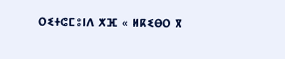ⵔⵉⵜⵛⵎⵓⵏⴷ ⵅⴼ « ⵍⴽⵉⴱⵔ ⴳ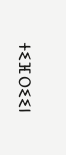ⵜⵉⴼⵔⵉⵉⵏ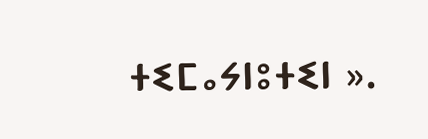ⵜⵉⵎⴰⵢⵏⵓⵜⵉⵏ ».